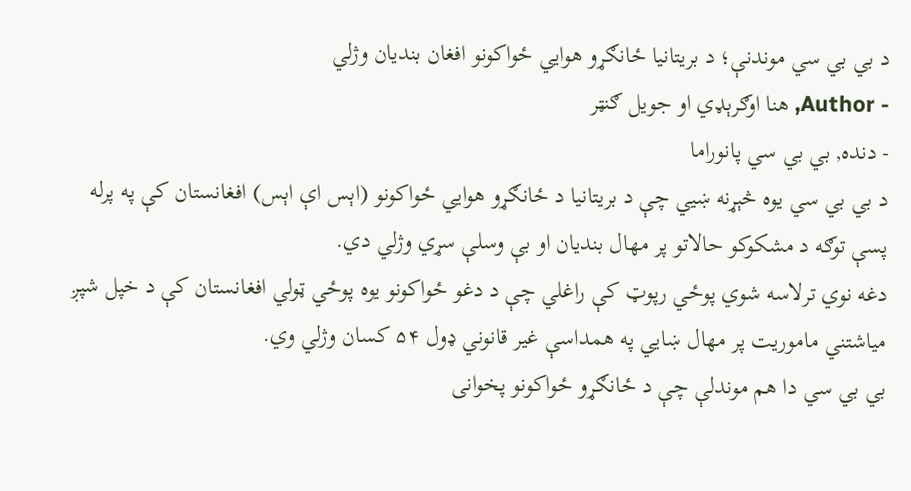د بي بي سي موندنې؛ د بریتانیا ځانګړو هوايي ځواکونو افغان بندیان وژلي
- Author, هنا اوګرېډي او جویل ګنټر
- دنده, بي بي سي پانوراما
د بي بي سي یوه څېړنه ښيي چې د بریتانیا د ځانګړو هوايي ځواکونو (اېس اې اېس) افغانستان کې په پرله پسې توګه د مشکوکو حالاتو پر مهال بندیان او بې وسلې سړي وژلي دي.
دغه نوي ترلاسه شوي پوځي رپوټ کې راغلي چې د دغو ځواکونو یوه پوځي ټولي افغانستان کې د خپل شپږ میاشتني ماموریت پر مهال ښايي په همداسې غیر قانوني ډول ۵۴ کسان وژلي وي.
بي بي سي دا هم موندلې چې د ځانګړو ځواکونو پخوانی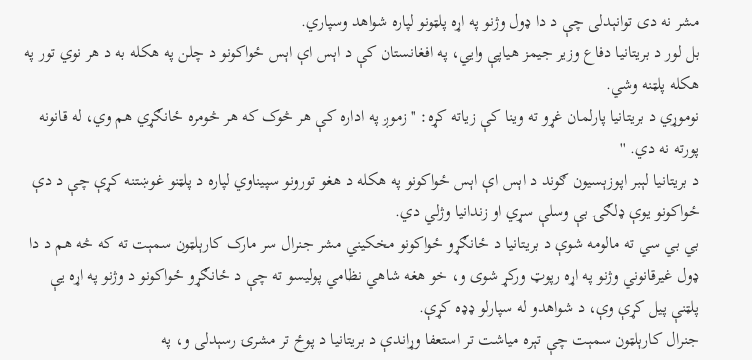مشر نه دی توانېدلی چې د دا ډول وژنو په اړه پلټونو لپاره شواهد وسپاري.
بل لور د بریتانیا دفاع وزیر جیمز هیاپې وايي، په افغانستان کې د اېس اې اېس ځواکونو د چلن په هکله به د هر نوي تور په هکله پلټنه وشي.
نوموړي د بریتانیا پارلمان غړو ته وینا کې زیاته کړه: ''زموږ په اداره کې هر څوک که هر څومره ځانګړي هم وي، له قانونه پورته نه دي. ''
د بریتانیا لېبر اپوزېسیون ګوند د اېس اې اېس ځواکونو په هکله د هغو تورونو سپیناوي لپاره د پلټنو غوښتنه کړې چې د دې ځواکونو یوې ډلګۍ بې وسلې سړي او زندانیا وژلي دي.
بي بي سي ته مالومه شوې د بریتانیا د ځانګړو ځواکونو مخکیني مشر جنرال سر مارک کارېلټون سمېت ته که څه هم د دا ډول غیرقانوني وژنو په اړه رپوټ ورکړ شوی و، خو هغه شاهي نظامي پولیسو ته چې د ځانګړو ځواکونو د وژنو په اړه یې پلټنې پیل کړې وې، د شواهدو له سپارلو ډډه کړې.
جنرال کارېلټون سمېت چې تېره میاشت تر استعفا وړاندې د بریتانیا د پوځ تر مشرۍ رسېدلی و، په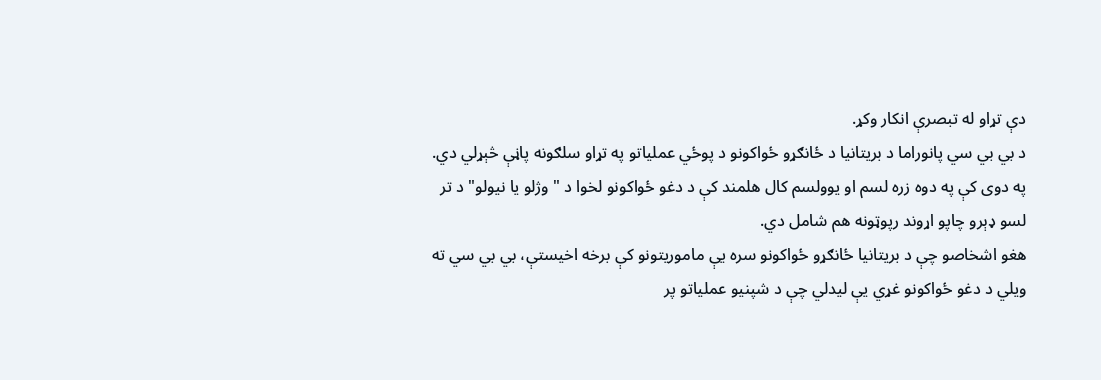دې تړاو له تبصرې انکار وکړ.
د بي بي سي پانوراما د بریتانیا د ځانګړو ځواکونو د پوځي عملیاتو په تړاو سلګونه پاڼې څېړلي دي.
په دوی کې په دوه زره لسم او یوولسم کال هلمند کې د دغو ځواکونو لخوا د " وژلو یا نیولو" د تر لسو ډېرو چاپو اړوند رپوټونه هم شامل دي.
هغو اشخاصو چې د بریتانیا ځانګړو ځواکونو سره یې ماموریتونو کې برخه اخیستې، بي بي سي ته ویلي د دغو ځواکونو غړي یې لیدلي چې د شپنیو عملیاتو پر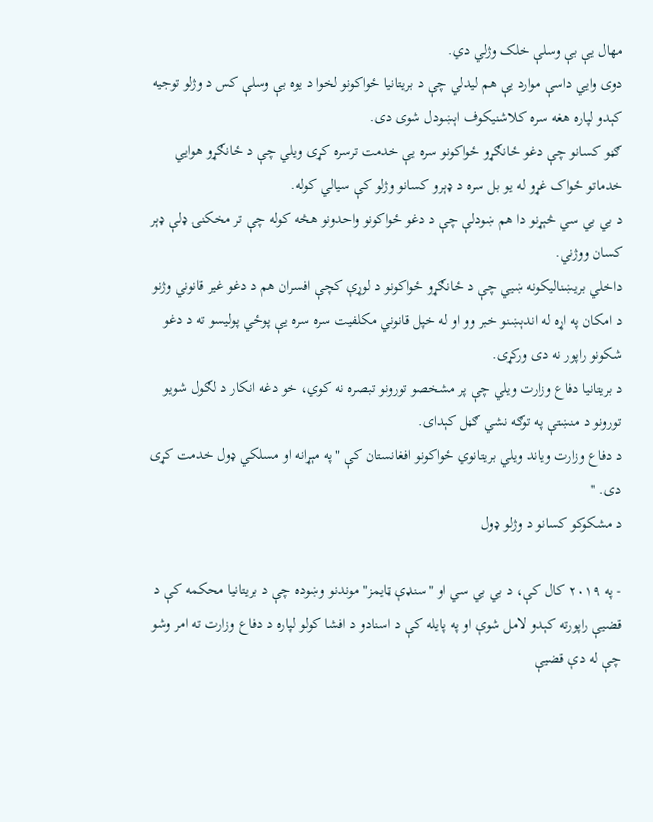مهال یې بې وسلې خلک وژلي دي.
دوی وايي داسې موارد یې هم لیدلي چې د بریتانیا ځواکونو لخوا د یوه بې وسلې کس د وژلو توجیه کېدو لپاره هغه سره کلاشنیکوف اېښودل شوی دی.
ګڼو کسانو چې دغو ځانګړو ځواکونو سره یې خدمت ترسره کړی ویلي چې د ځانګړو هوايي خدماتو ځواک غړو له یو بل سره د ډېرو کسانو وژلو کې سیالي کوله.
د بي بي سي څېړنو دا هم ښودلې چې د دغو ځواکونو واحدونو هڅه کوله چې تر مخکنۍ ډلې ډېر کسان ووژني.
داخلي بریښنالیکونه ښيي چې د ځانګړو ځواکونو د لوړې کچې افسران هم د دغو غیر قانوني وژنو د امکان په اړه له اندېښنو خبر وو او له خپل قانوني مکلفیت سره سره یې پوځي پولیسو ته د دغو شکونو راپور نه دی ورکړی.
د بریتانیا دفاع وزارت ویلي چې پر مشخصو تورونو تبصره نه کوي، خو دغه انکار د لګول شویو تورونو د منښتې په توګه نشي ګڼل کېدای.
د دفاع وزارت ویاند ویلي بریتانوي ځواکونو افغانستان کې "په مېړانه او مسلکي ډول خدمت کړی دی. ''
د مشکوکو کسانو د وژلو ډول

- په ۲۰۱۹ کال کې، د بي بي سي او "سنډې ټایمز" موندنو وښوده چې د بریتانیا محکمه کې د قضیې راپورته کېدو لامل شوې او په پایله کې د اسنادو د افشا کولو لپاره د دفاع وزارت ته امر وشو چې له دې قضیې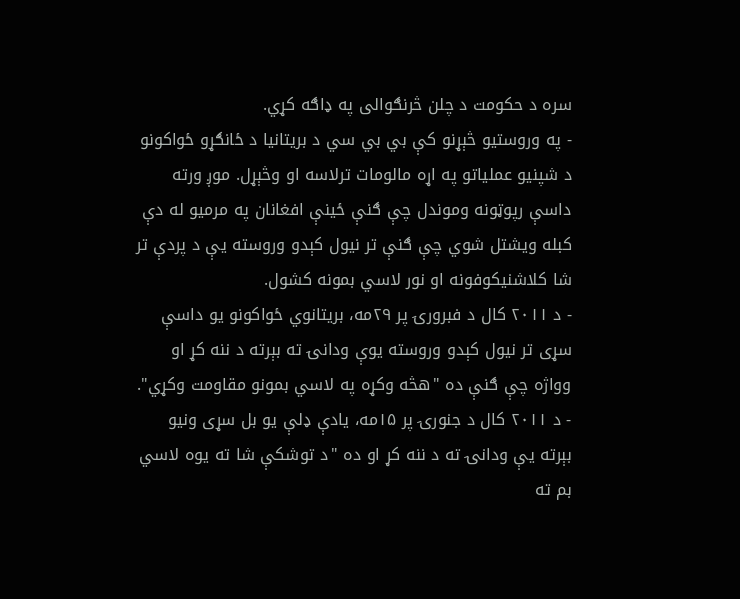سره د حکومت د چلن څرنګوالی په ډاګه کړي.
- په وروستیو څېړنو کې بي بي سي د بریتانیا د ځانګړو ځواکونو د شپنیو عملیاتو په اړه مالومات ترلاسه او وڅېړل. موږ ورته داسې رپوټونه وموندل چې ګنې ځینې افغانان په مرمیو له دې کبله ویشتل شوي چې ګنې تر نیول کېدو وروسته یې د پردې تر شا کلاشنیکوفونه او نور لاسي بمونه کشول.
- د ۲۰۱۱ کال د فبرورۍ پر ۲۹مه، بریتانوي ځواکونو یو داسې سړی تر نیول کېدو وروسته یوې ودانۍ ته بېرته د ننه کړ او وواژه چې ګنې ده "هڅه وکړه په لاسي بمونو مقاومت وکړي".
- د ۲۰۱۱ کال د جنورۍ پر ۱۵مه، یادې ډلې یو بل سړی ونیو بېرته یې ودانۍ ته د ننه کړ او ده "د توشکې شا ته یوه لاسي بم ته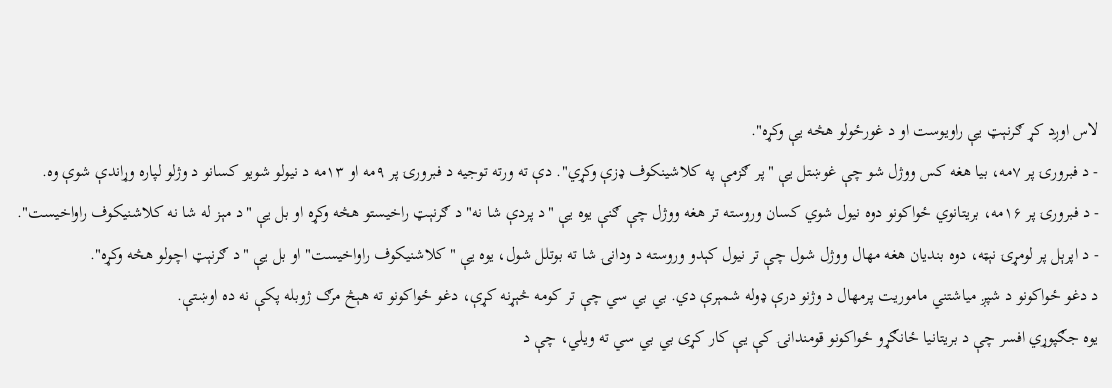لاس اوږد کړ ګرنېټ یې راویوست او د غورځولو هڅه یې وکړه".
- د فبرورۍ پر ۷مه، بیا هغه کس ووژل شو چې غوښتل یې "پر ګزمې په کلاشینکوف ډزې وکړي". دې ته ورته توجیه د فبرورۍ پر ۹مه او ۱۳مه د نیولو شویو کسانو د وژلو لپاره وړاندې شوې وه.
- د فبرورۍ پر ۱۶مه، بریتانوي ځواکونو دوه نیول شوي کسان وروسته تر هغه ووژل چې ګنې یوه یې "د پردې شا نه" د ګرنېټ راخیستو هڅه وکړه او بل یې "د مېز له شا نه کلاشنیکوف راواخیست".
- د اپرېل پر لومړۍ نېټه، دوه بندیان هغه مهال ووژل شول چې تر نیول کېدو وروسته د ودانۍ شا ته بوتلل شول، یوه یې "کلاشنیکوف راواخیست" او بل یې "د ګرنېټ اچولو هڅه وکړه".
د دغو ځواکونو د شپږ میاشتني ماموریت پرمهال د وژنو درې ډوله شمېرې دي. بي بي سي چې تر کومه څېړنه کړې، دغو ځواکونو ته هېڅ مرګ ژوبله پکې نه ده اوښتې.
یوه جګپوړي افسر چې د بریتانیا ځانګړو ځواکونو قومندانۍ کې یې کار کړی بي بي سي ته ویلي، چې د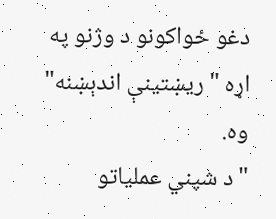دغو ځواکونو د وژنو په اړه "ریښتینې اندېښنه" وه.
"د شپني عملیاتو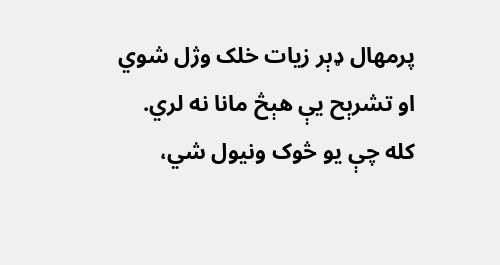پرمهال ډېر زیات خلک وژل شوي او تشرېح یې هېڅ مانا نه لري. کله چې یو څوک ونیول شي،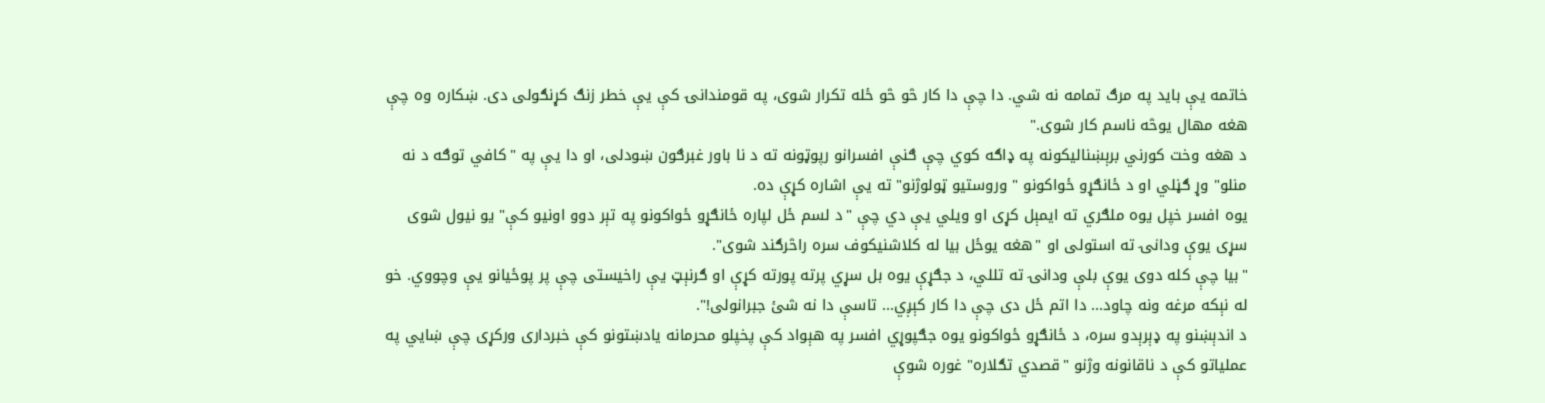خاتمه یې باید په مرګ تمامه نه شي. دا چې دا کار څو څو ځله تکرار شوی، په قومندانۍ کې یې خطر زنګ کړنګولی دی. ښکاره وه چې هغه مهال یوڅه ناسم کار شوی."
د هغه وخت کورني برېښنالیکونه په ډاګه کوي چې ګنې افسرانو رپوټونه ته د نا باور غبرګون ښودلی، او دا یې په "کافي توګه د نه منلو" وړ ګڼلي او د ځانګړو ځواکونو " وروستیو ټولوژنو" ته یې اشاره کړې ده.
یوه افسر خپل یوه ملګري ته ایمېل کړی او ویلي یې دي چې "د لسم ځل لپاره ځانګړو ځواکونو په تېر دوو اونیو کې" یو نیول شوی سړی یوې ودانۍ ته استولی او "هغه یوځل بیا له کلاشنیکوف سره راڅرګند شوی".
"بیا چې کله دوی یوې بلې ودانۍ ته تللي، د جګړې یوه بل سړي پرته پورته کړې او ګرنېټ یې راخیستی چې پر پوځیانو یې وچووي. خو له نېکه مرغه ونه چاود... دا اتم ځل دی چې دا کار کېږي... تاسې دا نه شئ جبرانولی!".
د اندېښنو په ډېرېدو سره، د ځانګړو ځواکونو یوه جګپوړي افسر په هېواد کې پخپلو محرمانه یادښتونو کې خبرداری ورکړی چې ښايي په عملیاتو کې د ناقانونه وژنو "قصدي تګلاره" غوره شوې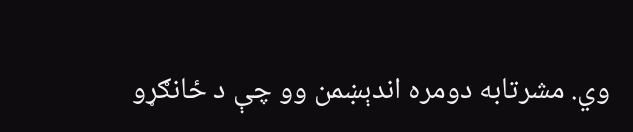وي. مشرتابه دومره اندېښمن وو چې د ځانګړو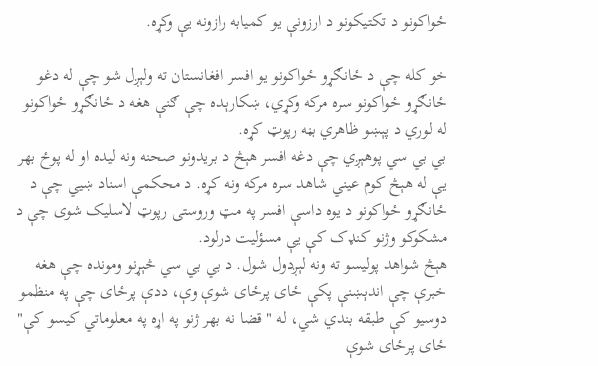ځواکونو د تکتیکونو د ارزونې یو کمیابه رازونه یې وکړه.

خو کله چې د ځانګړو ځواکونو یو افسر افغانستان ته ولېږل شو چې له دغو ځانګړو ځواکونو سره مرکه وکړي، ښکارېده چې ګنې هغه د ځانګړو ځواکونو له لوري د پېښو ظاهري بڼه رپوټ کړه.
بي بي سي پوهېږي چې دغه افسر هېڅ د بریدونو صحنه ونه لیده او له پوځ بهر یې له هېڅ کوم عیني شاهد سره مرکه ونه کړه. د محکمې اسناد ښيي چې د ځانګړو ځواکونو د یوه داسې افسر په مټ وروستی رپوټ لاسلیک شوی چې د مشکوکو وژنو کنډک کې یې مسؤلیت درلود.
هېڅ شواهد پولیسو ته ونه لېږدول شول. د بي بي سي څېړنو ومونده چې هغه خبرې چې اندېښنې پکې ځای پرځای شوې وې، ددې پرځای چې په منظمو دوسیو کې طبقه بندي شي، له "قضا نه بهر ژنو په اړه په معلوماتي کیسو کې" ځای پرځای شوې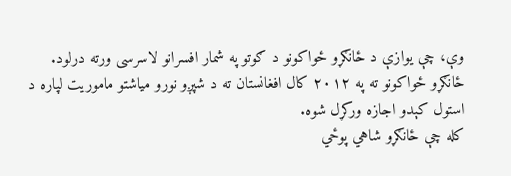وې، چې یوازې د ځانګړو ځواکونو د ګوتو په شمار افسرانو لاسرسی ورته درلود.
ځانګړو ځواکونو ته په ۲۰۱۲ کال افغانستان ته د شپږو نورو میاشتو ماموریت لپاره د استول کېدو اجازه ورکړل شوه.
کله چې ځانګړو شاهي پوځي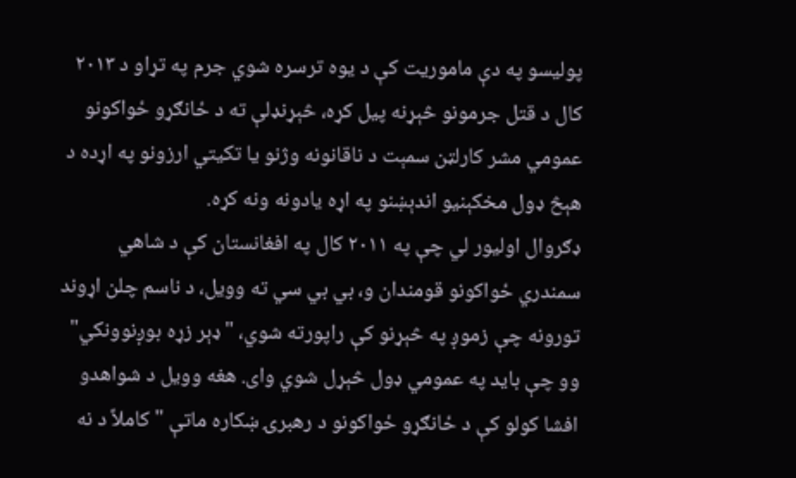پولیسو په دې ماموریت کې د یوه ترسره شوي جرم په تړاو د ۲۰۱۳ کال د قتل جرمونو څېړنه پیل کړه، څېړنډلې ته د ځانګړو ځواکونو عمومي مشر کارلټن سمېت د ناقانونه وژنو یا تکیتي ارزونو په اړده د هېڅ ډول مخکېنيو اندېښنو په اړه یادونه ونه کړه.
ډګروال اولیور لي چې په ۲۰۱۱ کال په افغانستان کې د شاهي سمندري ځواکونو قومندان و، بي بي سي ته وویل، د ناسم چلن اړوند تورونه چې زموږ په څېړنو کې راپورته شوي، "ډېر زړه بوږنوونکي" وو چې باید په عمومي ډول څېړل شوي وای. هغه وویل د شواهدو افشا کولو کې د ځانګړو ځواکونو د رهبرۍ ښکاره ماتې "کاملاً د نه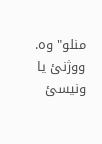منلو" وه.
ووژنئ یا ونیسئ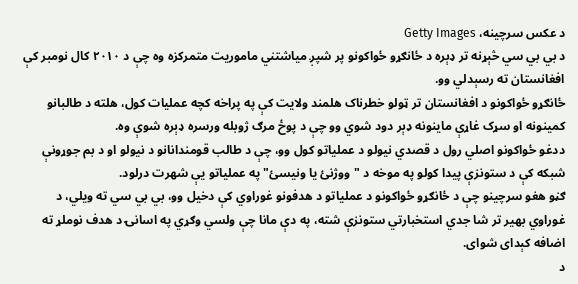د عکس سرچینه، Getty Images
د بي بي سي څېړنه تر ډېره د ځانګړو ځواکونو پر شپږ میاشتني ماموریت متمرکزه وه چې د ۲۰۱۰ کال نومبر کې افغانستان ته رسېدلي وو.
ځانګړو ځواکونو د افغانستان تر ټولو خطرناک هلمند ولایت کې په پراخه کچه عملیات کول، هلته د طالبانو کمینونه او سړک غاړې ماینونه ډېر دود شوي وو چې د پوځ مرګ ژوبله ورسره ډېره شوې وه.
ددغو ځواکونو اصلي رول د قصدي نیولو د عملیاتو کول وو، چې د طالب قومندانانو د نیولو او د بم جوړونې شبکه کې د ستونزې پیدا کولو په موخه د "ووژنئ یا ونیسئ" په عملیاتو یې شهرت درلود.
ګڼو هغو سرچینو چې د ځانګړو ځواکونو د عملیاتو د هدفونو غوراوي کې دخیل وو، بي بي سي ته ویلي، د غوراوي بهیر تر شا جدي استخبارتي ستونزې شته، په دې مانا چې ولسي وګړي په اسانۍ د هدف نوملړ ته اضافه کېدای شوای.
د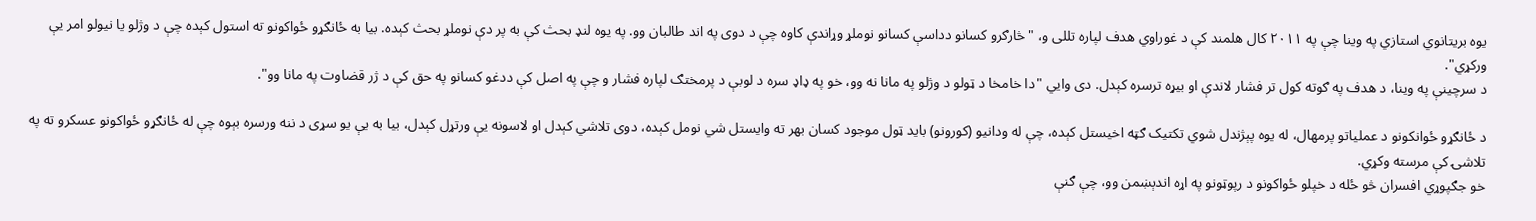یوه بریتانوي استازي په وینا چې په ۲۰۱۱ کال هلمند کې د غوراوي هدف لپاره تللی و، "څارګرو کسانو دداسې کسانو نوملړ وړاندې کاوه چې د دوی په اند طالبان وو. په یوه لنډ بحث کې به پر دې نوملړ بحث کېده. بیا به ځانګړو ځواکونو ته استول کېده چې د وژلو یا نیولو امر یې ورکړي".
د سرچینې په وینا، د هدف په ګوته کول تر فشار لاندې او بیړه ترسره کېدل. دی وايي "دا خامخا د ټولو د وژلو په مانا نه وو، خو په ډاډ سره د لوبې د پرمختګ لپاره فشار و چې په اصل کې ددغو کسانو په حق کې د ژر قضاوت په مانا وو".

د ځانګړو ځوانکونو د عملیاتو پرمهال، له یوه پېژندل شوي تکتیک ګټه اخیستل کېده، چې له ودانیو (کورونو) باید ټول موجود کسان بهر ته وایستل شي نومل کېده، دوی تلاشي کېدل او لاسونه یې ورتړل کېدل، بیا به یې یو سړی د ننه ورسره بېوه چې له ځانګړو ځواکونو عسکرو ته په تلاشۍ کې مرسته وکړي.
خو جګپوړي افسران څو ځله د خپلو ځواکونو د رپوټونو په اړه اندېښمن وو، چې ګنې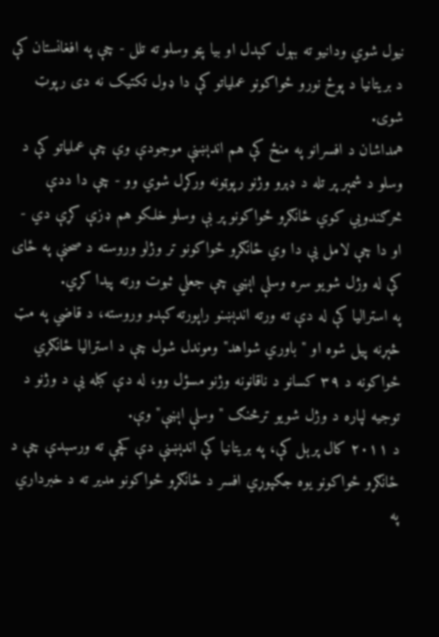نیول شوي ودانیو ته بېول کېدل او بیا پټو وسلو ته تلل - چې په افغانستان کې د بریتانیا د پوځ نورو ځواکونو عملیاتو کې دا ډول تکتیک نه دی رپوټ شوی.
همداشان د افسرانو په منځ کې هم اندېښنې موجودې وې چې عملیاتو کې د وسلو د شمېر پر تله د ډېرو وژنو رپوټونه ورکړل شوي وو - چې دا ددې څرګندويي کوي ځانګړو ځواکونو پر بې وسلو خلکو هم ډزې کړې دي - او دا چې لامل یې دا وي ځانګړو ځواکونو تر وژلو وروسته د صحنې په ځای کې له وژل شویو سره وسلې اېښي چې جعلي ثبوت ورته پیدا کړي.
په استرالیا کې له دې ته ورته اندېښنو راپورته کېدو وروسته، د قاضي په مټ څېړنه پیل شوه او "باوري شواهد" وموندل شول چې د استرالیا ځانګړي ځواکونه د ۳۹ کسانو د ناقانونه وژنو مسؤل وو، له دې کبله یې د وژنو د توجیه لپاره د وژل شویو ترڅنګ "وسلې اېښې" وې.
د ۲۰۱۱ کال پرېل کې، په بریتانیا کې اندېښنې دې کچې ته ورسېدې چې د ځانګړو ځواکونو یوه جګپوړي افسر د ځانګړو ځواکونو مدیر ته د خبرداري په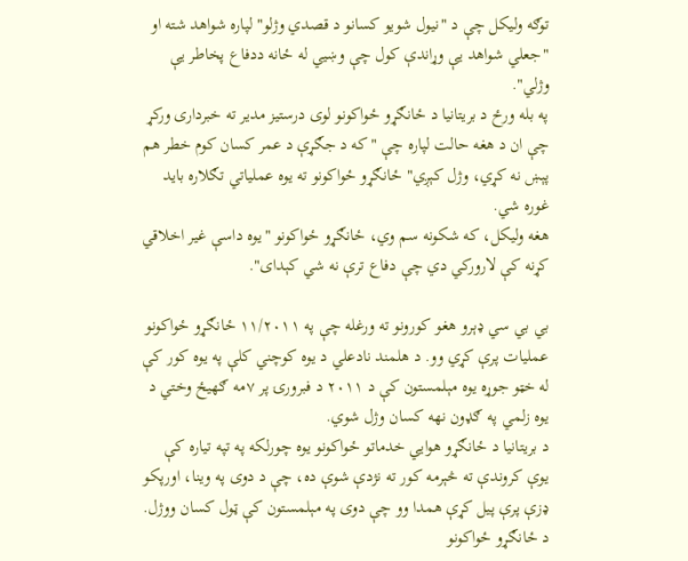توګه ولیکل چې د "نیول شویو کسانو د قصدي وژلو" لپاره شواهد شته او "جعلي شواهد یې وړاندې کول چې وښيي له ځانه ددفاع پخاطر یې وژلي".
په بله ورځ د بریتانیا د ځانګړو ځواکونو لوی درستیز مدیر ته خبرداری ورکړ چې ان د هغه حالت لپاره چې "که د جګړې د عمر کسان کوم خطر هم پېښ نه کړي، وژل کېږي" ځانګړو ځواکونو ته یوه عملیاتي تګلاره باید غوره شي.
هغه ولیکل، که شکونه سم وي، ځانګړو ځواکونو "یوه داسې غیر اخلاقي کړنه کې لارورکي دي چې دفاع ترې نه شي کېدای".

بي بي سي ډېرو هغو کورونو ته ورغله چې په ۱۱/۲۰۱۱ ځانګړو ځواکونو عملیات پرې کړي وو. د هلمند نادعلي د یوه کوچني کلې په یوه کور کې له خټو جوړه یوه مېلمستون کې د ۲۰۱۱ د فبرورۍ پر ۷مه ګهیځ وختي د یوه زلمي په ګډون نهه کسان وژل شوي.
د بریتانیا د ځانګړو هوايي خدماتو ځواکونو یوه چورلکه په تپه تیاره کې یوې کروندې ته څېرمه کور ته نژدې شوې ده، چې د دوی په وینا، اورپکو ډزې پرې پیل کړې همدا وو چې دوی په مېلمستون کې ټول کسان ووژل.
د ځانګړو ځواکونو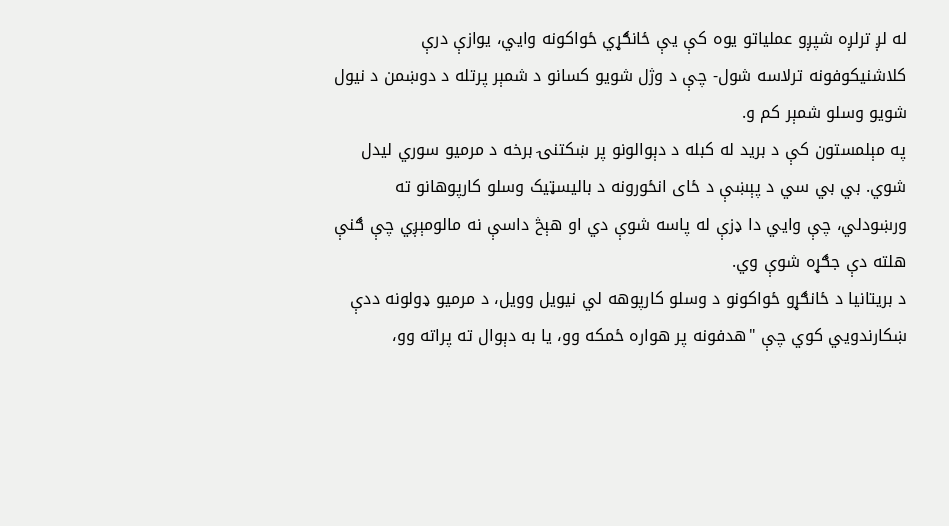له لږ ترلږه شپږو عملیاتو یوه کې یې ځانګړي ځواکونه وايي، یوازې درې کلاشنیکوفونه ترلاسه شول- چې د وژل شویو کسانو د شمېر پرتله د دوښمن د نیول شویو وسلو شمېر کم و.
په مېلمستون کې د برید له کبله د دېوالونو پر ښکتنۍ برخه د مرمیو سوري لیدل شوي. بي بي سي د پېښې د ځای انځورونه د بالیسټیک وسلو کارپوهانو ته ورښودلي، چې وايي دا ډزې له پاسه شوې دي او هېڅ داسې نه مالومېږي چې ګنې هلته دې جګړه شوې وي.
د بریتانیا د ځانګړو ځواکونو د وسلو کارپوهه لي نیویل وویل، د مرمیو ډولونه ددې ښکارندويي کوي چې "هدفونه پر هواره ځمکه وو، یا به دېوال ته پراته وو،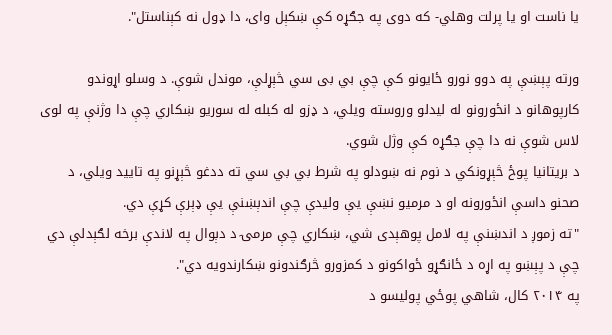یا ناست او یا پرلت وهلي- که دوی په جګړه کې ښکېل وای، دا ډول نه کېناستل".

ورته پېښې په دوو نورو ځایونو کې چې بي بی سي څېړلې، موندل شوې. د وسلو اړوندو کارپوهانو د انځورونو له لیدلو وروسته ویلي، د ډزو له کبله له سوریو ښکاري چې دا وژنې په لوی لاس شوې نه دا چې جګړه کې وژل شوي.
د بریتانیا پوځ څېړونکي د نوم نه ښودلو په شرط بي بي سي ته ددغو څېړنو په تایید ویلي، د صحنو داسې انځورونه او د مرمیو نښې یې ولیدې چې اندېښنې یې ډېرې کړې دي.
"ته زموږ د اندښنې په لامل پوهېدی شي، ښکاري چې مرمۍ د دېوال په لاندې برخه لګېدلې دي چې د پېښو په اړه د ځانګړو ځواکونو د کمزورو څرګندونو ښکارندویه دي".
په ۲۰۱۴ کال، شاهي پوځي پولیسو د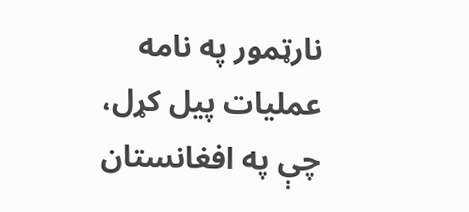نارټمور په نامه عملیات پیل کړل، چې په افغانستان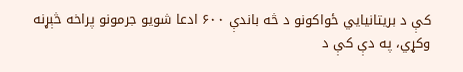کې د بریتانیايي ځواکونو د څه باندې ۶۰۰ ادعا شویو جرمونو پراخه څېړنه وکړي، په دې کې د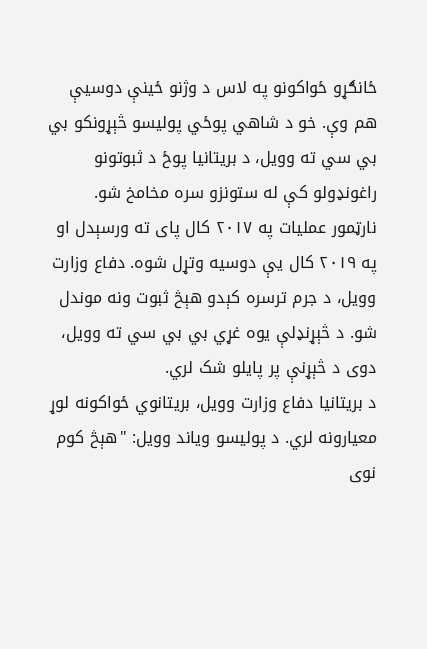ځانګړو ځواکونو په لاس د وژنو ځینې دوسیې هم وې. خو د شاهي پوځي پولیسو څېړونکو بي بي سي ته وویل، د بریتانیا پوځ د ثبوتونو راغونډولو کې له ستونزو سره مخامخ شو.
نارټمور عملیات په ۲۰۱۷ کال پای ته ورسېدل او په ۲۰۱۹ کال یې دوسیه وتړل شوه. دفاع وزارت وویل، د جرم ترسره کېدو هېڅ ثبوت ونه موندل شو. د څېړنډلې یوه غړي بي بي سي ته وویل، دوی د څېړنې پر پایلو شک لري.
د بریتانیا دفاع وزارت وویل، بریتانوي ځواکونه لوړ معیارونه لري. د پولیسو ویاند وویل: "هېڅ کوم نوی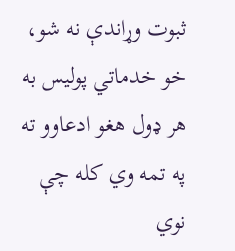ثبوت وړاندې نه شو، خو خدماتي پولیس به هر ډول هغو ادعاوو ته په تمه وي کله چې نوي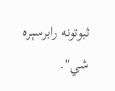ثبوتونه رابرسېره شي".